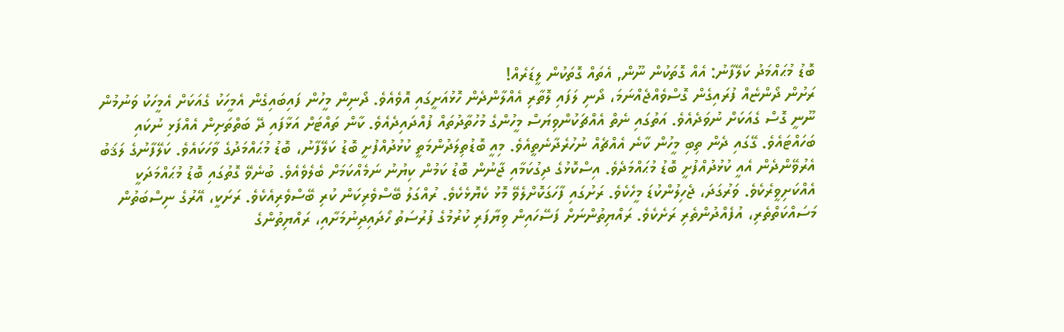ބޮޑު މުޙައްމަދު ކަލޭފާނު: އެއް ގޮތަކުން ނޫން, އެތައް ގޮތަކުން ލީޑަރެއް!
ރަށުން ދޯންޏެއް ފުރައިގެން ގޮސްވެއްޖެއްނަމަ، ދޯނި ލަފައި ލޮތާރި އެއްލާންދެން ހޮޅުއަށީގައި އޮވެއެވެ. ދޯނިން މީހުން ފައިބައިގެން އެމީހަކު ގެއަކަށް އެމީހަކު ވަނުމުން ނޫނީ ގޮސް ގެއަކަށް ނުވަދެއެވެ. އަތުގައި ނެތް އެއްޗަކުންވިޔަސް މީހުންގެ މުހުތާދުތައް ފުއްދައިދެއެވެ. ކާން ތައްޓަށް އަޅާފައި ދޭ ބަތްތަށިން އެއްފަޅި ނުކައި ބަހައްޓައެވެ. ގޭގައި ދެން ތިބި މީހުން ކާނެ އެއްޗެއް ނުހުރެދާނެތީއެވެ. މިއީ ބޮޑުތިލަދުންމަތީ ކުޅުދުއްފުށީ ބޮޑު ކަލޭފާނު، ބޮޑު މުޙައްމަދުގެ ވާހަކައެވެ. ކަލޭފާނުގެ ލަޤަބު އެރުވޭންދެން އެއީ ކުޅުދުއްފުށީ ބޮޑު މުޙައްމަދެވެ. އިސްކޮޅުގެ ދިގުކަމާއި ޖާނުން ބޮޑު ކަމުން ކިޔުނު ނަމެއްކަމަށް ބެލެވެއެވެ. ބުނެވޭ ގޮތުގައި ބޮޑު މުޙައްމަދަކީ އެއްކަށިވީރެކެވެ. ވަރުގަދަ، ޖެހިލުންކުޑަ މީހެކެވެ. ރަށުގައި ފާހަގަކޮށްލެވޭ މޮޅު ކެޔޮޅެކެވެ. ރުއްގަލު ބޭސްވެރިކަން ކުރި ބޭސްވެރިއެކެވެ. ރަށަކީ، އޭރުގެ ނިސްބަތުން މަސައްކަތްތެރި، އުފެއްދުންތެރި ރަށެކެވެ. ރައްޔިތުންނަށް ފަސޭހައިން ވިޔާފަރި ކުރުމުގެ ފުރުސަތު ހޯދައިދިނުމަށާއި، ރައްޔިތުންގެ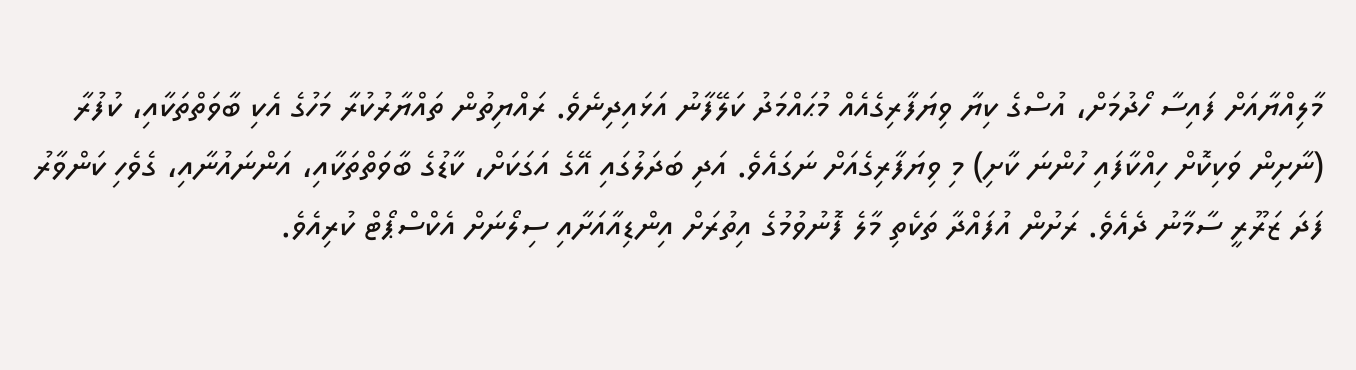މާލިއްޔާއަށް ފައިސާ ހޯދުމަށް، އުސްގެ ކިޔާ ވިޔަފާރިގެއެއް މުޙައްމަދު ކަލޭފާނު އަޅައިދިނެވެ. ރައްޔިތުން ތައްޔާރުކުރާ މަހުގެ އެކި ބާވަތްތަކާއި، ކުފުރާ (ނާށިން ވަކިކޮށް ހިއްކާފައި ހުންނަ ކާށި) މި ވިޔަފާރިގެއަށް ނަގައެވެ. އަދި ބަދަލުގައި އޭގެ އަގަކަށް، ކާޑުގެ ބާވަތްތަކާއި، އަންނައުނާއި، ގެވެހި ކަންވާރު ފަދަ ޒަރޫރީ ސާމާނު ދެއެވެ. ރަށުން އުފައްދާ ތަކެތި މާލެ ފޮނުވުމުގެ އިތުރަށް އިންޑިއާއަށާއި ސިލޯނަށް އެކްސްޕޯޓް ކުރިއެވެ.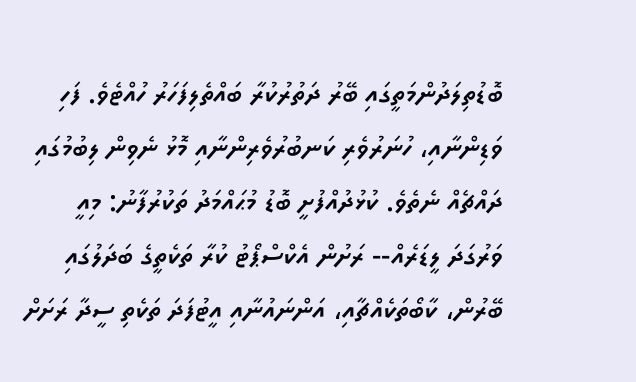ބޮޑުތިލަދުންމަތީގައި ބޭރު ދަތުރުކުރާ ބައްތެލިފަހަރު ހުއްޓެވެ. ފަހި ވަޑިންނާއި، ހުނަރުވެރި ކަނބުރުވެރިންނާއި މޮޅު ނެވިން ލިބުމުގައި ދައްޗެއް ނެތެވެ. ކުޅުދުއްފުށީ ބޮޑު މުޙައްމަދު ތަކުރުފާނު: މިއީ ވަރުގަދަ ލީޑަރެއް-- ރަށުން އެކްސްޕޯޓު ކުރާ ތަކެތީގެ ބަދަލުގައި ބޭރުން، ކާބޯތަކެއްޗާއި، އަންނައުނާއި އީޓުފަދަ ތަކެތި ސީދާ ރަށަށް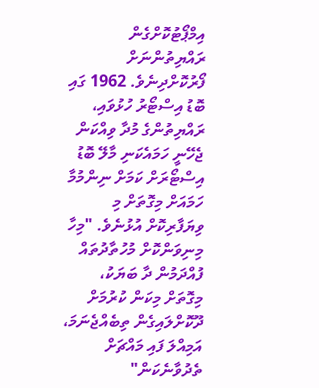އިމްޕޯޓުކޮށްގެން ރައްޔިތުންނަށް ފޯރުކޮށްދިނެވެ. 1962 ގައި ބޮޑު އިސްޓޯރު ހުޅުވައި، ރައްޔިތުންގެ މުދާ ވިއްކަން ޖެހޭނީ ހަމައެކަނި މާލޭ ބޮޑު އިސްޓޯރަށް ކަމަށް ނިންމުމާ ހަމައަށް މިގޮތަށް މި ވިޔަފާރިކޮށް އުޅުނެވެ. "މިހާ މިނިވަންކޮށް މުހުތާދުތައް ފުއްދަމުން ދާ ބަޔަކު، މިގޮތަށް މިކަން ކުރުމަށް ދޫކޮށްލައިގެން ތިބެއްޖެނަމަ، އަމިއްލަ ފައި މައްޗަށް ތެދުވާނެކަން"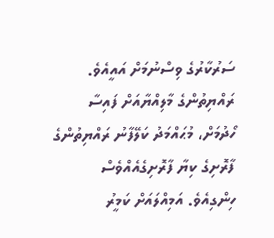ސަރުކާރުގެ ވިސްނުމަށް އައީއެވެ. ރައްޔިތުންގެ މާލިއްޔާއަށް ފައިސާ ހޯދުމަށް، މުޙައްމަދު ކަލޭފާނު ރައްޔިތުންގެ ފާރޮށިގެ ކިޔާ ފާރޮށިގެއެއްވެސް ހިންގިއެވެ. އަމިއްލައަށް ކަމީރު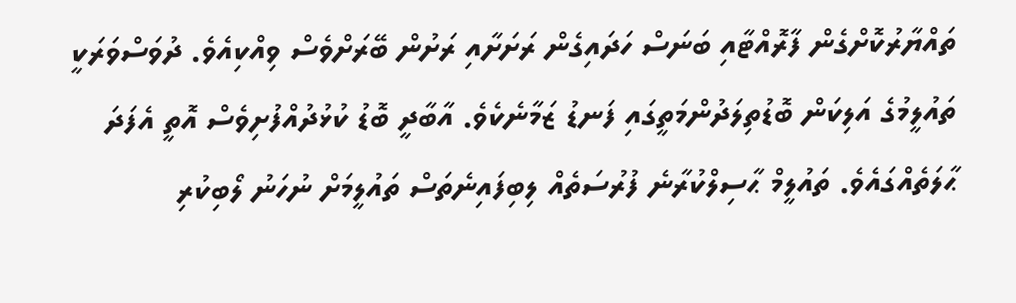ތައްޔާރުކޮށްގެން ފާރޮއްޓާއި ބަނަސް ހަދައިގެން ރަށަށާއި ރަށުން ބޭރަށްވެސް ވިއްކިއެވެ. ދުވަސްވަރަކީ ތައުލީމުގެ އަލިކަން ބޮޑުތިލަދުންމަތީގައި ފަނޑު ޒަމާނެކެވެ. އާބާދީ ބޮޑު ކުޅުދުއްފުށިވެސް އޮތީ އެފަދަ ޙާލަތެއްގައެވެ. ތައުލީމް ޙާސިލްކުރާނެ ފުރުސަތެއް ލިބިފައިނެތަސް ތައުލީމަށް ނުހަނު ލޯބިކުރި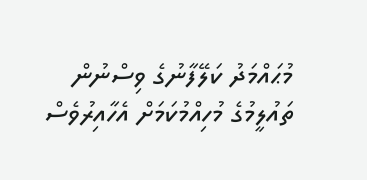މުޙައްމަދު ކަލޭފާނުގެ ވިސްނުން ތައުލީމުގެ މުހިއްމުކަމަށް އެހާއިރުވެސް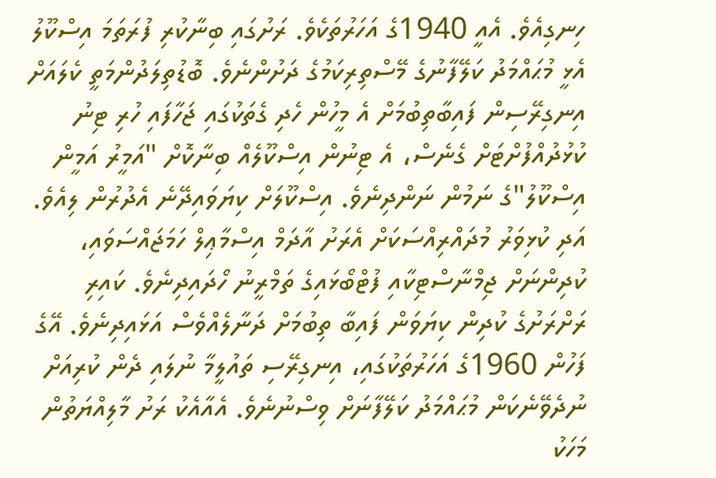ހިނގިއެވެ. އެއީ 1940ގެ އަހަރުތަކެވެ. ރަށުގައި ބިނާކުރި ފުރަތަމަ އިސްކޫލު އެޅީ މުޙައްމަދު ކަލޭފާނުގެ މޭސްތިރިކަމުގެ ދަށުންނެވެ. ބޮޑުތިލަދުންމަތީ ކެލައަށް އިނގިރޭސިން ފައިބާތިބުމަށް އެ މީހުން ހެދި ގެތަކުގައި ޖަހާފައި ހުރި ޓިނު ކުޅުދުއްފުށްޓަށް ގެނެސް، އެ ޓިނުން އިސްކޫލެއް ބިނާކޮށް "އަމީރު އަމީން އިސްކޫލު"ގެ ނަމުން ނަންދިނެވެ. އިސްކޫލަށް ކިޔަވައިދޭނެ އެދުރުން ލިއެވެ. އަދި ކުޅިވަރު މުދައްރިއްސަކަށް އެރަށު އާދަމް އިސްމާޢިލް ހަމަޖައްސަވައި، ކުދިންނަށް ޖިމްނާސްޓިކާއި ފުޓްބޯޅައިގެ ތަމްރީނު ހޯދައިދިނެވެ. ކައިރި ރަށްރަށުގެ ކުދިން ކިޔަވަން ފައިބާ ތިބުމަށް ދަނާލެއްވެސް އަޅައިދިނެވެ. އޭގެ ފަހުން 1960ގެ އަހަރުތަކުގައި، އިނގިރޭސި ތައުލީމާ ނުލައި ދެން ކުރިއަށް ނުދެވޭނެކަން މުޙައްމަދު ކަލޭފާނަށް ވިސްނުނެވެ. އެއާއެކު ރަށު މާލިއްޔަތުން މަހަކު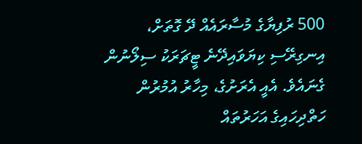500 ރުފިޔާގެ މުސާރައެއް ދޭ ގޮތަށް، އިނގިރޭސި ކިޔަވައިދޭނެ ޓީޗަރަކު ސިލޯނުން ގެނައެވެ. އެއީ އެރަށުގެ، މިހާރު އުމުރުން ހަތްދިހައިގެ އަހަރުތައް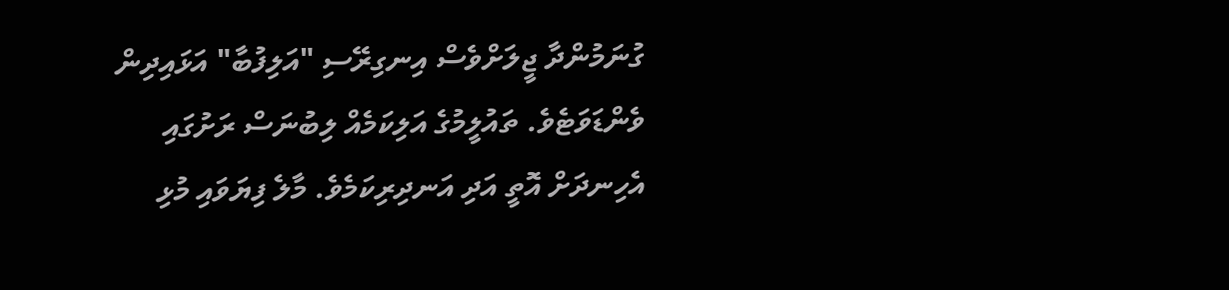ގުނަމުންދާ ޖީލަށްވެސް އިނގިރޭސި "އަލިފުބާ" އަޅައިދިން ވެންޑަވަޓެވެ. ތައުލީމުގެ އަލިކަމެއް ލިބުނަސް ރަށުގައި އެހިނދަށް އޮތީ އަދި އަނދިރިކަމެވެ. މާލެ ފިޔަވައި މުޅި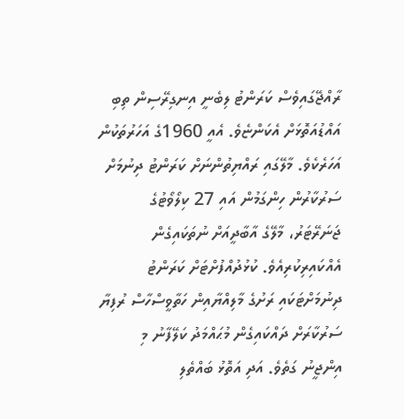ރާއްޖޭގައިވެސް ކަރަންޓު ލިބެނީ އިނގިރޭސިން ތިބި އައްޑުއަތޮޅަށް އެކަންޏެވެ. އެއީ 1960ގެ އަހަރުތަކުން އަހަރެކެވެ. މާލޭގައި ރައްޔިތުންނަށް ކަރަންޓު ދިނުމަށް ސަރުކާރުން ހިންގަމުން އައި 27 ކިލޯވޯޓުގެ ޖަނަރޭޓަރު، މާލޭގެ އާބާދީއަށް ނުތަކައިގެން އެއްކައިރިކުރިއެވެ. ކުޅުދުއްފުށްޓަށް ކަރަންޓު ދިނުމަށްޓަކައި ރަށުގެ މާލިއްޔާއިން ހަތާވީސްހާސް ރުފިޔާ ސަރުކާރަށް ދައްކައިގެން މުޙައްމަދު ކަލޭފާނު މި އިންޖީނު ގަތެވެ. އަދި އަތޮޅު ބައްތެލި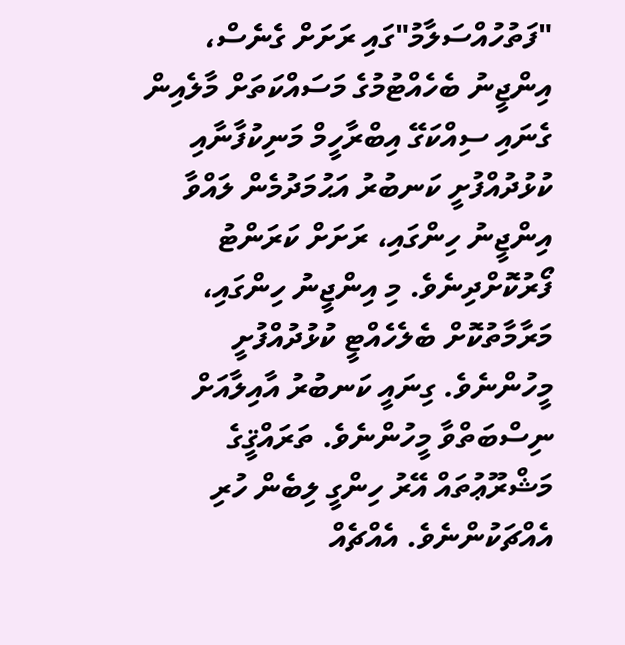"ފަތުހުއްސަލާމު"ގައި ރަށަށް ގެނެސް، އިންޖީނު ބެހެއްޓުމުގެ މަސައްކަތަށް މާލެއިން ގެނައި ސިއްކަގޭ އިބްރާހީމް މަނިކުފާނާއި ކުޅުދުއްފުށީ ކަނބުރު އަޙުމަދުމެން ލައްވާ އިންޖީނު ހިންގައި، ރަށަށް ކަރަންޓު ފޯރުކޮށްދިނެވެ. މި އިންޖީނު ހިންގައި، މަރާމާތުކޮށް ބެލެހެއްޓީ ކުޅުދުއްފުށީ މީހުންނެވެ. ގިނައީ ކަނބުރު އާއިލާއަށް ނިސްބަތްވާ މީހުންނެވެ. ތަރައްޤީގެ މަޝްރޫޢުތައް އޭރު ހިންގީ ލިބެން ހުރި އެއްޗަކުންނެވެ. އެއްޗެއް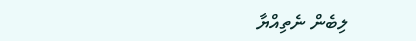ލިބެން ނެތިއްޔާ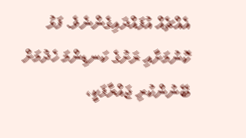އެއްޗެއް އުފައްދައިގެންނެވެ. ފަޅު ކޮނުމަށާއި ރަށުގެ ކަނޑިންމަ ހެދުމަށް ބޭނުންކުރި ޖައްރާފަކީ،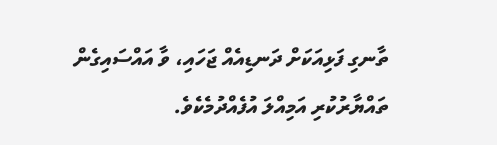ތާނގި ފަޅިއަކަށް ދަނޑިއެއް ޖަހައި، ވާ އައްސައިގެން ތައްޔާރުކުރި އަމިއްލަ އުފެއްދުމެކެވެ.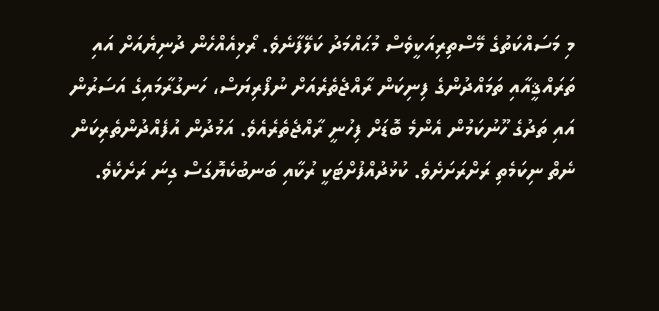މި މަސައްކަތުގެ މޭސްތިރިއަކީވެސް މުޙައްމަދު ކަލޭފާނެވެ. ރޯޅިއެއްހެން ދުނިޔެއަށް އައި ތަރައްޤީއާއި ތަމައްދުންގެ ފިނިކަން ރާއްޖެތެރެއަށް ނުފޯރިޔަސް، ހަނގުރާމައިގެ އަސަރުން އައި ތަދުގެ ހޫނުކަމުން އެންމެ ބޮޑަށް ފިހުނީ ރާއްޖެތެރެއެވެ. އަމުދުން އުފެއްދުންތެރިކަން ނެތް ނިކަމެތި ރަށްރަށަށެވެ. ކުޅުދުއްފުށްޓަކީ ރުކާއި ބަނބުކެޔޮގަސް ގިނަ ރަށެކެވެ.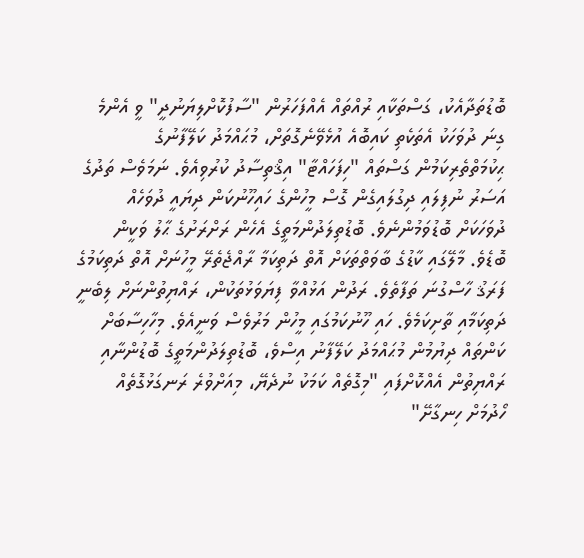ބޮޑުތަދާއެކު، ގަސްތަކާއި ރުއްތައް އެއްފަހަރުން "ސާފުކޮށްލިޔަނުދީ" ވީ އެންމެ ގިނަ ދުވަހަކު އެތަކެތި ކައިބޮއެ އުޅެވޭނެގޮތަށް، މުޙައްމަދު ކަލޭފާނުގެ ޙިކުމަތްތެރިކަމުން ގަސްތައް "ހިފަހައްޓާ" އިޤްތިސާދު ކުރުވިއެވެ. ނަމަވެސް ތަދުގެ އަސަރު ނުފިލައި ދިގުލައިގެން ގޮސް މީހުންގެ ހައިހޫނުކަން ދިޔައީ ދުވަހެއް ދުވަހަކަށް ބޮޑުވަމުންނެވެ. ބޮޑުތިލަދުންމަތީގެ އެހެން ރަށްރަށުގެ ޙާލު ވަކީން ބޮޑެވެ. މާލޭގައި ކާޑުގެ ބާވަތްތަކަށް އޮތް ދަތިކަމާ ރާއްޖެތެރޭ މީހުނަށް އޮތް ދަތިކަމުގެ ފަރަޤު ހާސްގުނަ ތަފާތެވެ. ރަދުން އަޅުއްވާ ފިޔަވަޅުތަކުން، ރައްޔިތުންނަށް ލިބެނީ ދަތިކަމާއި ތާށިކަމެވެ. ހައި ހޫނުކަމުގައި މީހުން މަރުވެސް ވަނީއެވެ. މިހާހިސާބަށް ކަންތައް ދިޔުމުން މުޙައްމަދު ކަލޭފާނު އިސްވެ، ބޮޑުތިލަދުންމަތީގެ ބޮޑުންނާއި ރައްޔިތުން އެއްކޮށްފައި "މިގޮތެއް ކަމަކު ނުދެޔޭ، މިއަށްވުރެ ރަނގަޅުގޮތެއް ހޯދުމަށް ހިނގާށޭ"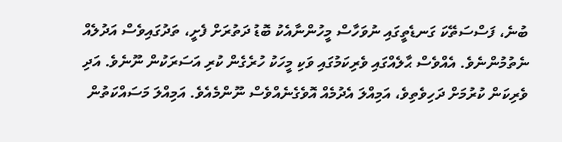ބުނެ، ފަސްސަތޭކަ ގަނޑެތީގައި ނުވަހާސް މީހުންނާއެކު ބޮޑު ދަތުރަށް ފެށީ، ތަދުގައިވެސް އަދުލެއް ނެތުމުންނެވެ. އެއްވެސް ޙާލެއްގައި ވެރިކަމުގައި ވަކި މީހަކު ހުރެގެން ކުރި އަސަރަކުން ނޫނެވެ. އަދި ވެރިކަން ކުރުމަށް ދަހިވެތިވެ، އަމިއްލަ އެދުމެއް އޮވެގެނެއްވެސް ނޫންމެއެވެ. އަމިއްލަ މަސައްކަތުން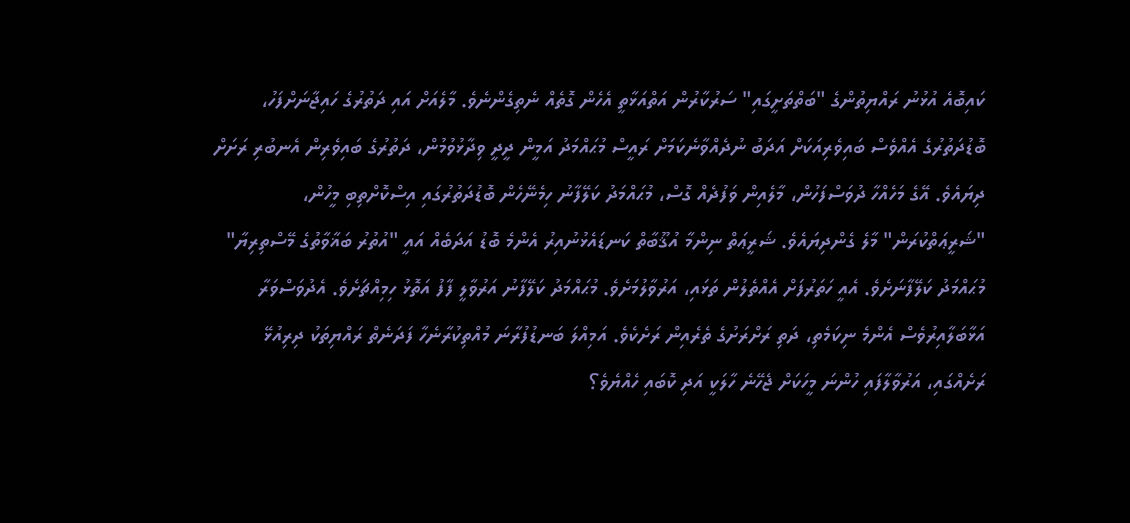ކައިބޮއެ އުޅުނު ރައްޔިތުންގެ "ބަތްތަށީގައި" ސަރުކާރުން އަތްއަޅާތީ އެހެން ގޮތެއް ނެތިގެންނެވެ. މާލެއަށް އައި ދަތުރުގެ ހައިޖާނަށްފަހު، ބޮޑުދަތުރުގެ އެއްވެސް ބައިވެރިއަކަށް އަދަބު ނުދެއްވާނެކަމަށް ރައީސް މުޙައްމަދު އަމީން ދީދީ ވިދާޅުވުމުން، ދަތުރުގެ ބައިވެރިން އެނބުރި ރަށަށް ދިޔައެވެ. އޭގެ މަހެއްހާ ދުވަސްފަހުން، މާލެއިން ވަފުދެއް ގޮސް، މުޙައްމަދު ކަލޭފާނު ހިމެނޭހެން ބޮޑުދަތުރުގައި އިސްކޮށްތިބި މީހުން، "ޝަރީޢަތްކުރަން" މާލެ ގެންދިޔައެވެ. ޝަރީޢަތް ނިންމާ އުޤޫބާތް ކަނޑައެޅުނުއިރު އެންމެ ބޮޑު އަދަބެއް އައީ "އުތުރު ބަޣާވާތުގެ މޭސްތިރިޔާ" މުޙައްމަދު ކަލޭފާނަށެވެ. އެއީ ހަތަރުފަށް އެއްތެލުން ތަޅައި، އަރުވާލުމަށެވެ. މުޙައްމަދު ކަލޭފާނު އަރުވާލީ ފާފު އަތޮޅު ހިމިއްޗަށެވެ. އެދުވަސްވަރާ އަޅާބަލާއިރުވެސް އެންމެ ނިކަމެތި، ދަތި ރަށްރަށުގެ ތެރެއިން ރަށެކެވެ. އަމިއްލަ ބަނޑުފުރާނަ މުއްތިކުރާނެހާ ފަދަނެތް ރައްޔިތަކު ދިރިއުޅޭ ރަށެއްގައި، އަރުވާލާފައި ހުންނަ މީހަކަށް ޖެހޭނެ ހާލަކީ އަދި ކޮބައި ހެއްޔެވެ؟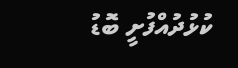ކުޅުދުއްފުށީ ބޮޑު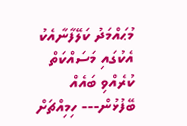މުޙައްމަދު ކަލޭފާނާއެކު އެކުގައި މަސައްކަތް ކުރެއްވި ބައެއް ބޭފުޅުން--- ހިމިއްޗަށް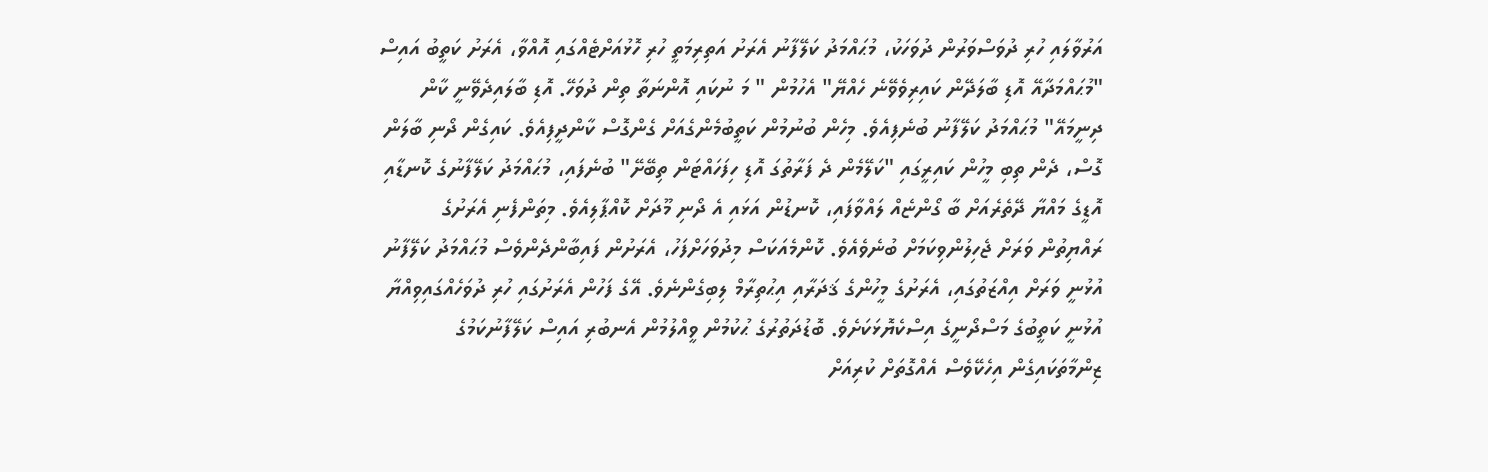އަރުވާލައި ހުރި ދުވަސްވަރުން ދުވަހަކު، މުޙައްމަދު ކަލޭފާނު އެރަށު އަތިރިމަތީ ހުރި ހޮޅުއަށްޓެއްގައި އޮއްވާ، އެރަށު ކަތީބު އައިސް "މުޙައްމަދާއޭ އޮޑި ބާލަދޭން ކައިރިވެވޭނެ ހެއްޔޭ" އެހުމުން " މަ ނުކައި އޮންނަތާ ތިން ދުވަހޭ. އޮޑި ބާލައިދެވޭނީ ކާން ދިނީމައޭ" މުޙައްމަދު ކަލޭފާނު ބުނެފިއެވެ. މިހެން ބުނުމުން ކަތީބުމެންގެއަށް ގެންގޮސް ކާންދީފިއެވެ. ކައިގެން ދޯނި ބާލަން ގޮސް، ދެން ތިބި މީހުން ކައިރީގައި "ކަލޭމެން ދެ ފަރާތުގަ އޮޑި ހިފަހައްޓަން ތިބޭށޭ" ބުނެފައި، މުޙައްމަދު ކަލޭފާނުގެ ކޮނޑާއި އޮޑީގެ މައްޔާ ދޭތެރެއަށް ބާ ގޯންޏެއް ލައްވާފައި، ކޮނޑުން އަޅައި އެ ދޯނި މޫދަށް ކޮއްޕާލިއެވެ. މިތަންފެނި އެރަށުގެ ރައްޔިތުން ވަރަށް ޖެހިލުންވިކަމަށް ބުނެވެއެވެ. ކޮންމެއަކަސް މިދުވަހަށްފަހު، އެރަށުން ފައިބާންދެންވެސް މުޙައްމަދު ކަލޭފާނު އުޅުނީ ވަރަށް އިއްޒަތުގައި، އެރަށުގެ މީހުންގެ ޤަދަރާއި އިޙުތިރާމް ލިބިގެންނެވެ. އޭގެ ފަހުން އެރަށުގައި ހުރި ދުވަހެއްގައިވިއްޔާ އުޅުނީ ކަތީބުގެ މަސްދޯނީގެ އިސްކެޔޮޅަކަށެވެ. ބޮޑުދަތުރުގެ ޙުކުމުން ވީއްލުމުން އެނބުރި އައިސް ކަލޭފާނުކަމުގެ ޒިންމާތަކައިގެން އިހެކޭވެސް އެއްގޮތަށް ކުރިއަށް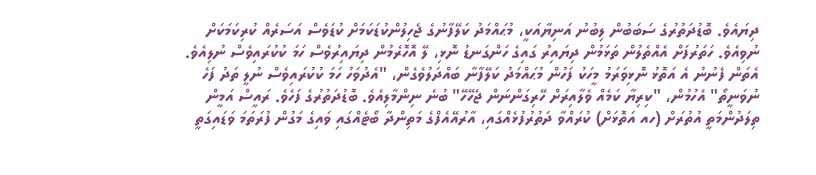ދިޔައެވެ. ބޮޑުދަތުރުގެ ސަބަބުން ލިބުނު އަނިޔާއަކީ، މުޙައްމަދު ކަލޭފާނުގެ ޖެހިލުންކުޑަކަމަށް ކުޑަވެސް އަސަރެއް ކުރިކަމަކަށް ނުވިއެވެ. ހަތަރުފަށް އެއްތެލުން ތަޅަމުން ދިޔައިރު ގައިގެ ހަންގަނޑު ނޮޅި، ލޭ އޮހޮރެމުން ދިޔައިރުވެސް ހަމަ ކުކުރައިވެސް ނުލިއެވެ. އެތަން ފެނުނު އެ އަތޮޅު ނޮޅިވަރަމު މީހަކު ފަހުން މުޙައްމަދު ކަލޭފާނާ ބައްދަލުވެގެން، "އެދުވަހު ހަމަ ކުކުރައިވެސް ނުލީ ތަދު ފަހެ ނުވަނީތޯ" އެހުމުން، "ކިރިޔާ ކަމެއް ވެލާއިރަށް ހޭރިގަންނަން ޖެހޭހޭ" ބުނެ ނިންމާލިއެވެ. ބޮޑުދަތުރުގެ ފަހެވެ. ރައީސް އަމީން ތިލަދުންމަތީ އުތުރަށް (ހއ އަތޮޅަށް) ކުރައްވާ ދަތުރުފުޅެއްގައި، އާރުއޭއެފްގެ މަތިންދާ ބޯޓެއްގައި ވައިގެ މަގުން ފުރަތަމަ ވަޑައިގަތީ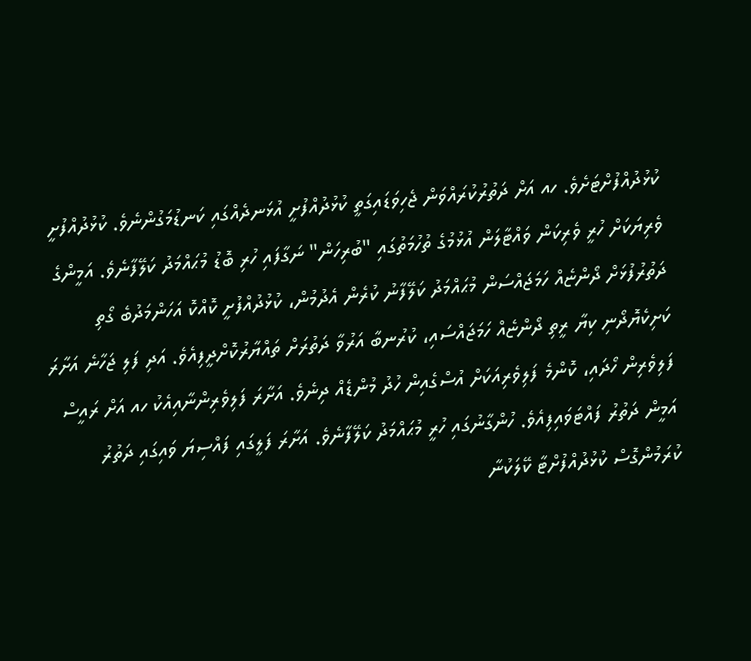ކުޅުދުއްފުށްޓަށެވެ. ހއ އަށް ދަތުރުކުރައްވަން ޖެހިވަޑައިގަތީ ކުޅުދުއްފުށީ އުޅަނދެއްގައި ކަނޑުމަގުންނެވެ. ކުޅުދުއްފުށީ ވެރިޔަކަށް ހުރީ ވެރިކަން ވައްޓާލަން އުޅުމުގެ ތުހުމަތުގައި "ބުރިހަން" ނަގާފައި ހުރި ބޮޑު މުޙައްމަދު ކަލޭފާނެވެ. އަމީންގެ ދަތުރުފުޅަށް ދޯންޏެއް ހަމަޖައްސަން މުޙައްމަދު ކަލޭފާނު ކުރެން އެދުމުން، ކުޅުދުއްފުށީ ކޮއްކޮ އަހަންމަދުބެ ގޯތި ކަށިކެޔޮދޯނި ކިޔާ ރީތި ދޯންޏެއް ހަމަޖައްސައި، ކުރުނބާ އަރުވާ ދަތުރަށް ތައްޔާރުކޮށްދީފިއެވެ. އަދި ފަލި ޖަހާނެ އަށާރަ ފަލިވެރިން ހޯދައި، ކޮންމެ ފަލިވެރިއަކަށް އުސްގެއިން ހުދު މުންޑެއް ދިނެވެ. އަށާރަ ފަލިވެރިންނާއިއެކު ހއ އަށް ރައީސް އަމީން ދަތުރު ފައްޓަވައިފިއެވެ. ހުންގާނުގައި ހުރީ މުޙައްމަދު ކަލޭފާނެވެ. އަށާރަ ފަލީގައި ފައްސިޔަ ވައިގައި ދަތުރު ކުރަމުންގޮސް ކުޅުދުއްފުށްޓާ ކޭލަކުނާ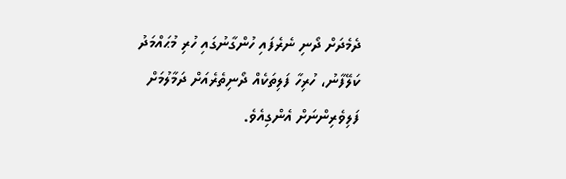ދެމެދަށް ދޯނި ނެރެފައި ހުންގާނުގައި ހުރި މުޙައްމަދު ކަލޭފާނު، ހުރިހާ ފަލިތަކެއް ދޯނިތެރެއަށް ދަމާލުމަށް ފަލިވެރިންނަށް އެންގިއެވެ.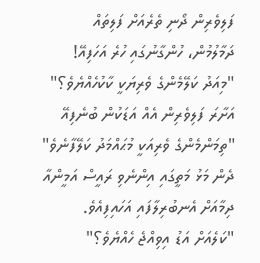ފަލިވެރިން ދޯނި ތެރެއަށް ފަލިތައް ދަމާލުމުން، ހުންގާނުގައި ހުރެ އަހަފިއޭ! "މިއަދު ކަލޭމެންގެ ވެރިޔަކީ ކާކުހެއްޔެވެ؟" އަށާރަ ފަލިވެރިން އެއް އަޑަކުން ބުނެފިއޭ "ތިމަންމެންގެ ވެރިއަކީ މުޙައްމަދު ކަލޭފާނެވެ" ދެން މަޅު މަތީގައި އިންނެވި ރައީސް އަމީންއާ ދިމާއަށް އެނބުރިލާފައި އަހައިފިއެވެ. "ކަލެއަށް އަޑު އިވިއްޖެ ހެއްޔެވެ؟"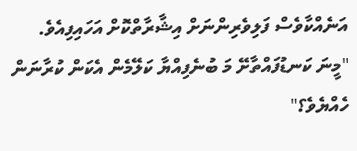އަނެއްކާވެސް ފަލިވެރިންނަށް އިޝާރާތްކޮށް އަހައިފިއެވެ. "މީނަ ކަނޑުފައްތާށޭ މަ ބުނެފިއްޔާ ކަލޭމެން އެކަން ކުރާނަން ހެއްޔެވެ؟"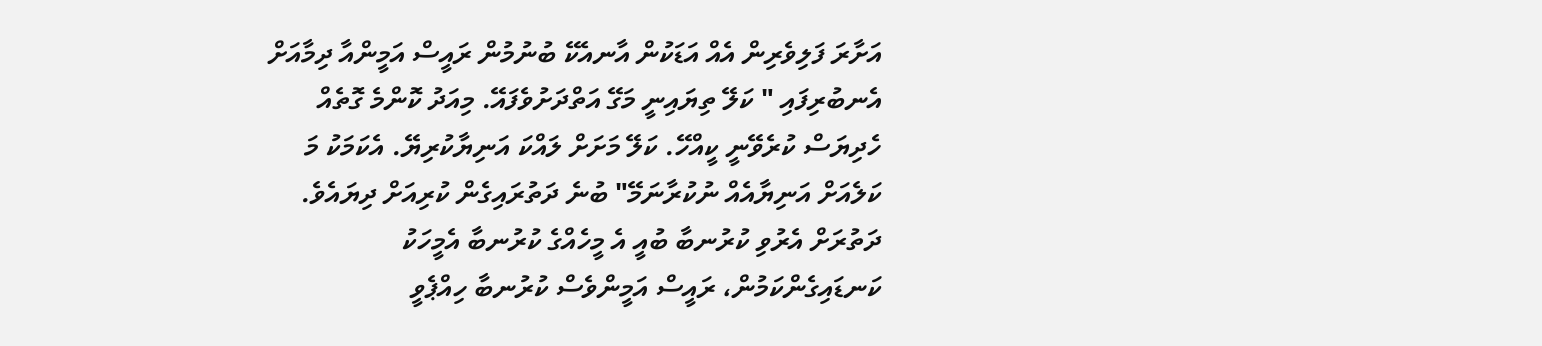އަށާރަ ފަލިވެރިން އެއް އަޑަކުން އާނއެކޭ ބުނުމުން ރައީސް އަމީންއާ ދިމާއަށް އެނބުރިފައި " ކަލޭ ތިޔައިނީ މަގޭ އަތްދަށުވެފައޭ. މިއަދު ކޮންމެ ގޮތެއް ހެދިޔަސް ކުރެވޭނީ ކީއްހޭ. ކަލޭ މަށަށް ލައްކަ އަނިޔާކުރިޔޭ. އެކަމަކު މަ ކަލެއަށް އަނިޔާއެއް ނުކުރާނަމޭ" ބުނެ ދަތުރައިގެން ކުރިއަށް ދިޔައެވެ. ދަތުރަށް އެރުވި ކުރުނބާ ބުއީ އެ މީހެއްގެ ކުރުނބާ އެމީހަކު ކަނޑައިގެންކަމުން، ރައީސް އަމީންވެސް ކުރުނބާ ހިއްޕެވީ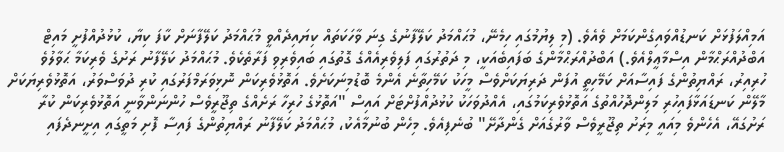އަމިއްލަފުޅަށް ކަނޑުއްވައިގެންކަމަށް ވެއެވެ. (މި ލިޔުމުގައި ހިމެނޭ، މުޙައްމަދު ކަލޭފާނުގެ ގިނަ ވާހަކަތައް ކިޔައިދެއްވީ މުޙައްމަދު ކަލޭފާނަށް ކާފަ ކިޔާ، ކުޅުދުއްފުށީ މައިޓް އަބްދުއްރަޙްމާން އިސްމާޢީލްއެވެ.) އަބްދުއްރަޙްމާންގެ ބަފައިބެއަކީ، މި ދަތުރުގައި ފަލިވެރިއެއްގެ ގޮތުގައި ބައިވެރިވި ފަރާތެކެވެ. މުޙައްމަދު ކަލޭފާނު ރަށުގެ ވެރިކަމާ ޙަވާލުވެ ހުރިއިރު، ރައްޔިތުންގެ ފައިސާއަށް ކަމޭހިތީ އުފަން ދަރިޔަކަށްވެސް މީހަކު ކަމޭހިތާނެ އެންމެ ބޮޑުމިނަކަށެވެ. އަތޮޅުވެރިކަން ނޮޅިވަރަމްފަރުގައި ކުރި ދުވަސްވަރު، އަތޮޅުވެރިޔަކަށް މާލޭން ކަނޑައަޅާފައިހުރި މަލިންދޮހުއްތުގެ އަތޮޅުވެރިކަމުގައި، އެއްދުވަހަކު ކުޅުދުއްފުށްޓަށް އައިސް "އަތޮޅުގެ ހުރިހާ ރަށެއްގެ ތިޖޫރީވެސް ހުންނަންވާނީ އަތޮޅުވެރިކަން ކުރާ ރަށުގައޭ، އެހެންވެ މިއައީ މިރަށު ތިޖޫރީވެސް ވާރުގެއަށް ގެންދާށޭ" ބުނެފިއެވެ. މިހެން ބުނުމާއެކު، މުޙައްމަދު ކަލޭފާނު ރައްޔިތުންގެ ފައިސާ ފޮށި މަތީގައި އިށީނދެފައި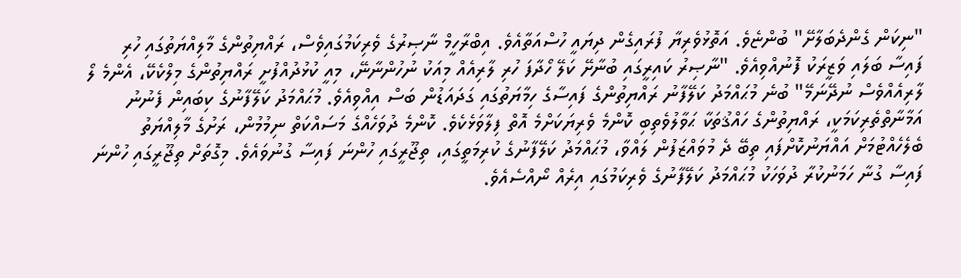"ނިކަން ގެންދެބަލާށޭ" ބުންޏެވެ. އަތޮޅުވެރިޔާ ފުރައިގެން ދިޔައީ ހުސްއަތާއެވެ. އިބްރާހީމް ނާޞިރުގެ ވެރިކަމުގައިވެސް، ރައްޔިތުންގެ މާލިއްޔަތުގައި ހުރި ފައިސާ ބަލައި ވަޒީރަކު ފޮނުއްވިއެވެ. "ނާޞިރު ކައިރީގައި ބުނާށޭ ކަލޭ ހޯދާފަ ހުރި ލާރިއެއް މިއަކު ނުހުންނާނޭ، މިއީ ކުޅުދުއްފުށީ ރައްޔިތުންގެ މިލްކެކޭ، އެންމެ ލޯ ލާރިއެއްވެސް ނުދޭނަމޭ" ބުނެ މުޙައްމަދު ކަލޭފާނު ރައްޔިތުންގެ ފައިސާގެ ހިމާޔަތުގައި ގަދައަޑުން ބަސް އިއްވިއެވެ. މުޙައްމަދު ކަލޭފާނުގެ ކިބައިން ފެނުނު އަމާނާތްތެރިކަމަކީ، ރައްޔިތުންގެ ހައްޤުތަކާ ޙަވާލުވެތިބި ކޮންމެ ވެރިޔަކަށްމެ އޮތް ފިލާވަޅެކެވެ. ކޮންމެ ދުވަހެއްގެ މަސައްކަތް ނިމުމުން، ރަށުގެ މާލިއްޔަތު ބެލެހެއްޓުމަށް އައްޔަނުކޮށްފައި ތިބޭ ދެ މުވައްޒަފުން ލައްވާ، މުޙައްމަދު ކަލޭފާނުގެ ކުރިމަތީގައި، ތިޖޫރީގައި ހުންނަ ފައިސާ ގުނުވައެވެ. މިގޮތަށް ތިޖޫރީގައި ހުންނަ ފައިސާ ގުނާ ހަމަނުކުރާ ދުވަހަކު މުޙައްމަދު ކަލޭފާނުގެ ވެރިކަމުގައި އިރެއް ނޯއްސެއެވެ.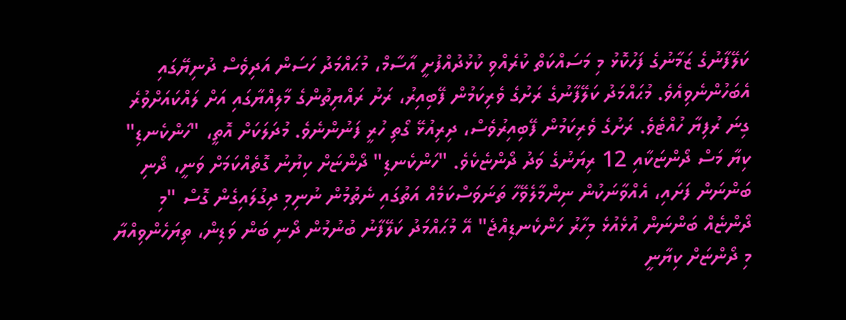ކަލޭފާނުގެ ޒަމާނުގެ ފަހުކޮޅު މި މަސައްކަތް ކުރެއްވި ކުޅުދުއްފުށީ އާސާމް، މުޙައްމަދު ހަސަން އަދިވެސް ދުނިޔޭގައި އެބަހުންނެވިއެވެ. މުޙައްމަދު ކަލޭފާނުގެ ރަށުގެ ވެރިކަމުން ފޭބިއިރު، ރަށު ރައްޔިތުންގެ މާލިއްޔާގައި އަށް ލައްކައަށްވުރެ ގިނަ ރުފިޔާ ހުއްޓެވެ. ރަށުގެ ވެރިކަމުން ފޭބިއިރުވެސް، ދިރިއުޅޭ ގޯތި ހުރީ ފަނުންނެވެ. މުދަލަކަށް އޮތީ، "ހަންކެނޑި" ކިޔާ މަސް ދޯންޏަކާއި 12 ރިޔަނުގެ ވަދު ދޯންޏެކެވެ. "ހަންކެނޑި" ދޯންޏަށް ކިޔުނު ގޮތެއްކަމަށް ވަނީ، ދޯނި ބަންނަން ފަށައި، އެއްވާނަކުން ނިންމާލެވޭހާ ތަނަވަސްކަމެއް އަތުގައި ނެތުމުން ނުނިމި ދިގުލައިގެން ގޮސް "މި ދޯންޏެއް ބަންނަން އުޅެއުޅެ މިހާރު ހަންކެނޑިއްޖެ" އޭ މުޙައްމަދު ކަލޭފާނު ބުނުމުން ދޯނި ބަން ވަޑިން، ތިޔަހެންވިއްޔާ މި ދޯންޏަށް ކިޔާނީ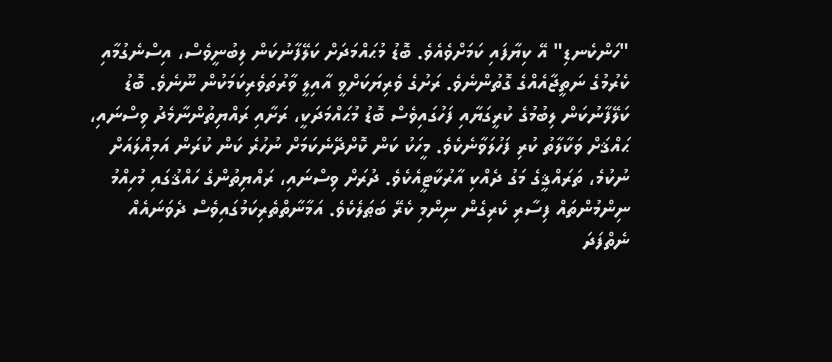"ހަންކެނޑި" އޭ ކިޔާފައި ކަމަށްވެއެވެ. ބޮޑު މުޙައްމަދަށް ކަލޭފާނުކަން ލިބުނީވެސް، އިސްނެގުމާއި ކެރުމުގެ ނަތީޖާއެއްގެ ގޮތުންނެވެ. ރަށުގެ ވެރިޔަކަށްވީ އާއިލީ ވާރުތަވެރިކަމަކުން ނޫނެވެ. ބޮޑު ކަލޭފާނުކަން ލިބުމުގެ ކުރީގަޔާއި ފަހުގައިވެސް ބޮޑު މުޙައްމަދަކީ، ރަށާއި ރައްޔިތުންނާމެދު ވިސްނައި، ޙައްޤަށް ވަކާލާތު ކުރި ފަހުލަވާނެކެވެ. މީހަކު ކަން ކޮށްދޭނެކަމަށް ނުހުރެ ކަން ކުރަން އަމިއްލައަށް ނުކުމެ، ތަރައްޤީގެ މަގު ދެއްކި އާރުކާޓީއެކެވެ. ދުރަށް ވިސްނައި، ރައްޔިތުންގެ ހައްޤުގައި މުހިއްމު ނިންމުންތައް ފިސާރި ކެރިގެން ނިންމި ކެރޭ ބަޠަލެކެވެ. އަމާނާތްތެރިކަމުގައިވެސް ދެވަނައެއް ނެތްފަދަ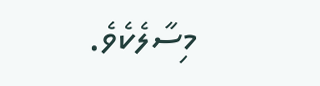މިސާލެކެވެ.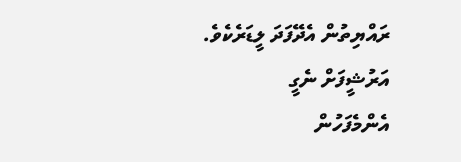ރައްޔިތުން އެދޭފަދަ ލީޑަރެކެވެ.
އަރުޝީފަށް ނެގީ
އެންމެފަހުން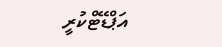އަޕްޑޭޓްކުރީ